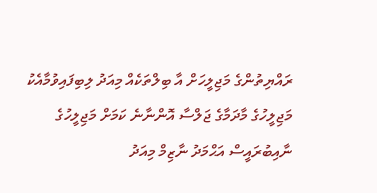ރައްޔިތުންގެ މަޖިލީހަށް އާ ބިލްތަކެއް މިއަދު ލިބިފައިވުމާއެކު މަޖިލީހުގެ މާދަމާގެ ޖަލްސާ އޮންނާނެ ކަމަށް މަޖިލީހުގެ ނާއިބުރައީސް އަޙްމަދު ނާޒިމް މިއަދު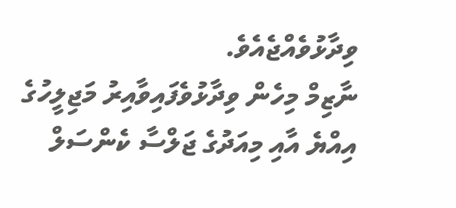ވިދާޅުވެއްޖެއެވެ.
ނާޒިމް މިހެން ވިދާޅުވެފައިވާއިރު މަޖިލީހުގެ އިއްޔެ އާއި މިއަދުގެ ޖަލްސާ ކެންސަލް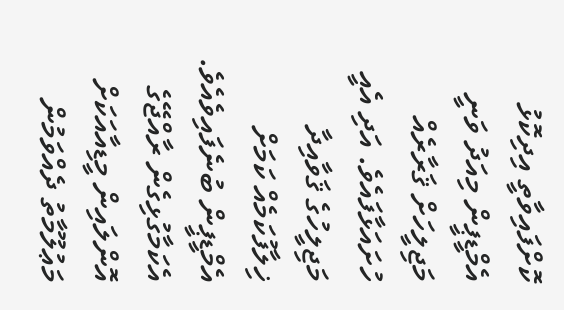ކޮށްފައިވާތީ އިދިކޮޅު އެމްޑީޕީން މިއަދު ވަނީ މަޖިލީހަށް ޤަރާރެއް ހުށައަޅާފައެވެ. އަދި އެއީ މަޖިލީހުގެ ޤަވާއިދާ ޚިލާފުކަމެއް ކަމަށް އެމްޑީޕީން ބުނެފައިވެއެވެ.
އެކަމާގުޅިގެން ރާއްޖޭގެ އޮންލައިން މީޑިއާއަކަށް މަޢުލޫމާތު ދެއްވަމުން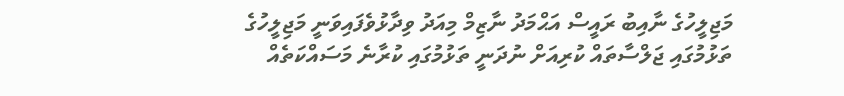މަޖިލީހުގެ ނާއިބު ރައީސް އަޙްމަދު ނާޒިމް މިއަދު ވިދާޅުވެފައިވަނީ މަޖިލީހުގެ ތަޅުމުގައި ޖަލްސާތައް ކުރިއަށް ނުދަނީ ތަޅުމުގައި ކުރާނެ މަސައްކަތެއް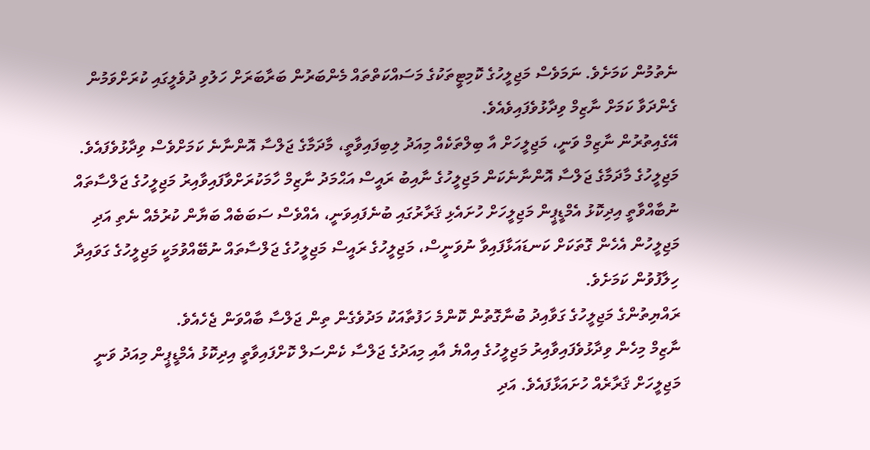ނެތުމުން ކަމަށެވެ. ނަމަވެސް މަޖިލީހުގެ ކޮމިޓީތަކުގެ މަސައްކަތްތައް މެންބަރުން ބަރާބަރަށް ހަލުވި ދުވެލީގައި ކުރަށްވަމުން ގެންދަވާ ކަމަށް ނާޒިމް ވިދާޅުވެފައިވެއެވެ.
އޭގެއިތުރުން ނާޒިމް ވަނީ، މަޖިލީހަށް އާ ބިލްތަކެއް މިއަދު ލިބިފައިވާތީ، މާދަމާގެ ޖަލްސާ އޮންނާނެ ކަމަށްވެސް ވިދާޅުވެފައެވެ.
މަޖިލީހުގެ މާދަމާގެ ޖަލްސާ އޮންނާނެކަން މަޖިލީހުގެ ނާއިބު ރައީސް އަޙްމަދު ނާޒިމް ހާމަކުރަށްވާފައިވާއިރު މަޖިލީހުގެ ޖަލްސާތައް ނުބާއްވާތީ އިދިކޮޅު އެމްޑީޕީން މަޖިލީހަށް ހުށައެޅި ޤަރާރުގައި ބުނެފައިވަނީ، އެއްވެސް ސަބަބެއް ބަޔާން ކުރުމެއް ނެތި އަދި މަޖިލީހުން އެހެން ގޮތަކަށް ކަނޑައަޅާފައިވާ ނުވަނީސް، މަޖިލީހުގެ ރައީސް މަޖިލީހުގެ ޖަލްސާތައް ނުބޭއްވުމަކީ މަޖިލީހުގެ ގަވައިދާ ހިލާފުވުން ކަމަށެވެ.
ރައްޔިތުންގެ މަޖިލީހުގެ ގަވާއިދު ބުނާގޮތުން ކޮންމެ ހަފުތާއަކު މަދުވެގެން ތިން ޖަލްސާ ބާއްވަން ޖެހެއެވެ.
ނާޒިމް މިހެން ވިދާޅުވެފައިވާއިރު މަޖިލީހުގެ އިއްޔެ އާއި މިއަދުގެ ޖަލްސާ ކެންސަލް ކޮށްފައިވާތީ އިދިކޮޅު އެމްޑީޕީން މިއަދު ވަނީ މަޖިލީހަށް ޤަރާރެއް ހުށައަޅާފައެވެ. އަދި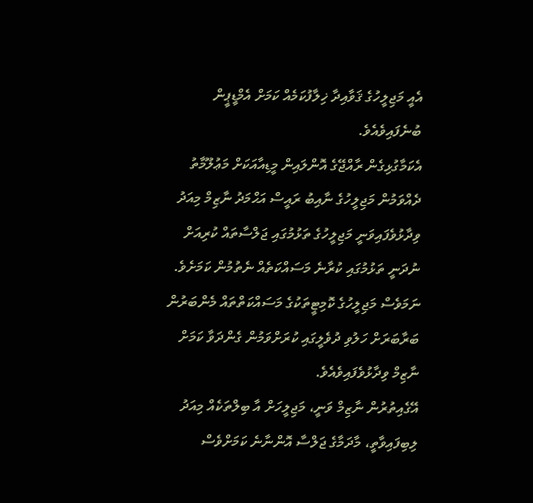އެއީ މަޖިލީހުގެ ޤަވާއިދާ ޚިލާފުކަމެއް ކަމަށް އެމްޑީޕީން ބުނެފައިވެއެވެ.
އެކަމާގުޅިގެން ރާއްޖޭގެ އޮންލައިން މީޑިއާއަކަށް މަޢުލޫމާތު ދެއްވަމުން މަޖިލީހުގެ ނާއިބު ރައީސް އަޙްމަދު ނާޒިމް މިއަދު ވިދާޅުވެފައިވަނީ މަޖިލީހުގެ ތަޅުމުގައި ޖަލްސާތައް ކުރިއަށް ނުދަނީ ތަޅުމުގައި ކުރާނެ މަސައްކަތެއް ނެތުމުން ކަމަށެވެ. ނަމަވެސް މަޖިލީހުގެ ކޮމިޓީތަކުގެ މަސައްކަތްތައް މެންބަރުން ބަރާބަރަށް ހަލުވި ދުވެލީގައި ކުރަށްވަމުން ގެންދަވާ ކަމަށް ނާޒިމް ވިދާޅުވެފައިވެއެވެ.
އޭގެއިތުރުން ނާޒިމް ވަނީ، މަޖިލީހަށް އާ ބިލްތަކެއް މިއަދު ލިބިފައިވާތީ، މާދަމާގެ ޖަލްސާ އޮންނާނެ ކަމަށްވެސް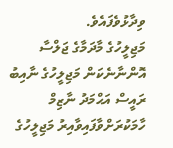ވިދާޅުވެފައެވެ.
މަޖިލީހުގެ މާދަމާގެ ޖަލްސާ އޮންނާނެކަން މަޖިލީހުގެ ނާއިބު ރައީސް އަޙްމަދު ނާޒިމް ހާމަކުރަށްވާފައިވާއިރު މަޖިލީހުގެ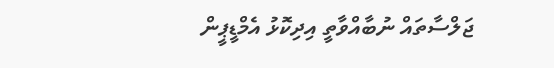ޖަލްސާތައް ނުބާއްވާތީ އިދިކޮޅު އެމްޑީޕީން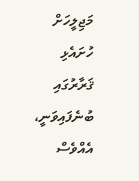މަޖިލީހަށް ހުށައެޅި ޤަރާރުގައި ބުނެފައިވަނީ، އެއްވެސް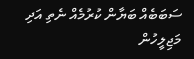ސަބަބެއް ބަޔާން ކުރުމެއް ނެތި އަދި މަޖިލީހުން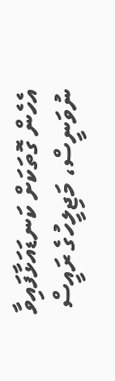އެހެން ގޮތަކަށް ކަނޑައަޅާފައިވާ ނުވަނީސް، މަޖިލީހުގެ ރައީސް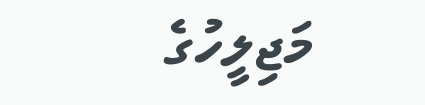މަޖިލީހުގެ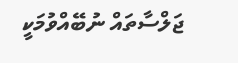ޖަލްސާތައް ނުބޭއްވުމަކީ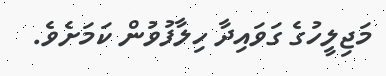މަޖިލީހުގެ ގަވައިދާ ހިލާފުވުން ކަމަށެވެ.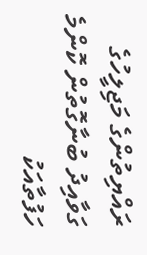ރައްޔިތުންގެ މަޖިލީހުގެ ގަވާއިދު ބުނާގޮތުން ކޮންމެ ހަފުތާއަކު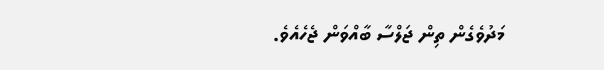މަދުވެގެން ތިން ޖަލްސާ ބާއްވަން ޖެހެއެވެ.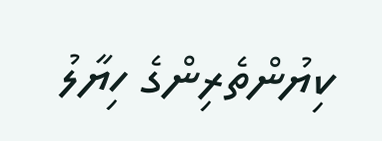ކިޔުންތެރިންގެ ހިޔާލު